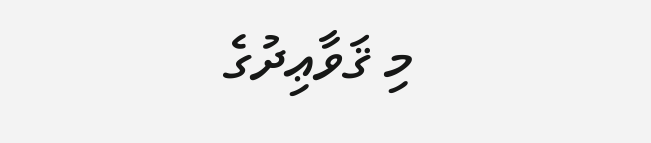މި ޤަވާޢިދުގެ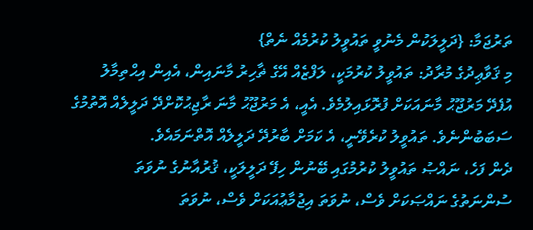ތަރުޖަމާ: {ދަލީލަކުން މެނުވީ ތައުވީލު ކުރުމެއް ނެތް}
މި ޤަވާޢިދުގެ މުރާދު: ތައުވީލު ކުރުމަކީ، ލަފްޒެއް އޭގެ ޡާހިރު މާނައިން، އެއިން އިޙްތިމާލު އުފެދޭ މަރުޖޫޙު މާނައަކަށް ފުރޮޅައިލުމެވެ. އެއީ، އެ މަރުޖޫޙު މާނަ ރާޖިޙުކޮށްދޭ ދަލީލެއް އޮތުމުގެ ސަބަބުންނެވެ. ތައުވީލު ކުރެވޭނީ، އެ ކަމަށް ބާރުދޭ ދަލީލެއް އޮތްނަމައެވެ.
ދެން ފަހެ، ނައްޞު ތައުވީލު ކުރުމުގައި ބޭނުން ހިފޭ ދަލީލަކީ، ޤުރުއާނުގެ ނުވަތަ ސުންނަތުގެ ނައްޞަކަށް ވެސް، ނުވަތަ އިޖުމާޢުއަކަށް ވެސް، ނުވަތަ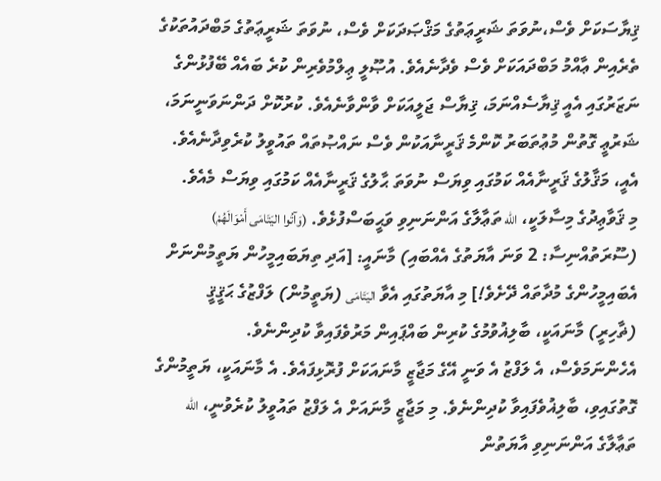ޤިޔާސަކަށް ވެސް،ނުވަތަ ޝަރީޢަތުގެ މަޤްޞަދަކަށް ވެސް، ނުވަތަ ޝަރީޢަތުގެ މަބްދައުތަކުގެ ތެރެއިން ޢާއްމު މަބްދައަކަށް ވެސް ވެދާނެއެވެ. އުޞޫލީ ޢިލްމުވެރިން ކުރެ ބައެއް ބޭފުޅުންގެ ނަޒަރުގައި އެއީ ޤިޔާސެއްނަމަ، ޤިޔާސް ޖަލީއަކަށް ވާންވާނެއެވެ. ކުރުކޮށް ދަންނަވަނީނަމަ، ޝަރުޢީ ގޮތުން މުޢުތަބަރު ކޮންމެ ޤަރީނާއަކުން ވެސް ނައްޞުތައް ތައުވީލު ކުރެވިދާނެއެވެ. އެއީ، މަޤާލުގެ ޤަރީނާއެއް ކަމުގައި ވިޔަސް ނުވަތަ ޙާލުގެ ޤަރީނާއެއް ކަމުގައި ވިޔަސް މެއެވެ.
މި ޤަވާޢިދުގެ މިސާލަކީ، الله ތަޢާލާގެ އަންނަނިވި ވަޙީބަސްފުޅެވެ. (وَآتُوا اليَتَامَى أَمْوَالَهُمْ) (ސޫރަތުއްނިސާ: 2 ވަނަ އާޔަތުގެ އެއްބައި) މާނައީ: [އަދި ތިޔަބައިމީހުން ޔަތީމުންނަށް އެބައިމީހުންގެ މުދާތައް ދޭށެވެ!] މި އާޔަތުގައި އެވާ اليَتَامَى (ޔަތީމުން) ލަފްޒުގެ ޙަޤީޤީ (ޡާހިރީ) މާނައަކީ، ބާލިޣުވުމުގެ ކުރިން ބައްޕައިން މަރުވެފައިވާ ކުދިންނެވެ. އެހެންނަމަވެސް، އެ ލަފްޒު އެ ވަނީ އޭގެ މަޖާޒީ މާނައަކަށް ފުރޮޅިފައެވެ. އެ މާނައަކީ، ޔަތީމުންގެ ގޮތުގައިވި، ބާލިޣުވެފައިވާ ކުދިންނެވެ. މި މަޖާޒީ މާނައަށް އެ ލަފްޒު ތައުވީލު ކުރެވުނީ، الله ތަޢާލާގެ އަންނަނިވި އާޔަތުން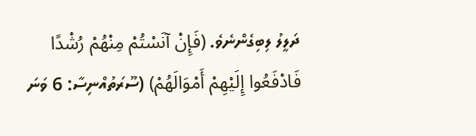ދަލީލު ލިބިގެންނެވެ. (فَإِنْ آنَسْتُمْ مِنْهُمْ رُشْدًا فَادْفَعُوا إِلَيْهِمْ أَمْوَالَهُمْ) (ސޫރަތުއްނިސާ: 6 ވަނަ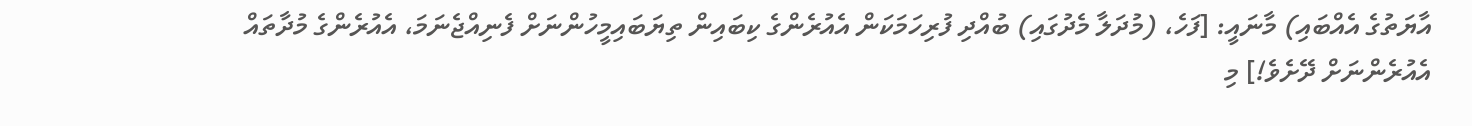އާޔަތުގެ އެއްބައި) މާނައީ: [ފަހެ، (މުދަލާ މެދުގައި) ބުއްދި ފުރިހަމަކަން އެއުރެންގެ ކިބައިން ތިޔަބައިމީހުންނަށް ފެނިއްޖެނަމަ، އެއުރެންގެ މުދާތައް އެއުރެންނަށް ދޭށެވެ!] މި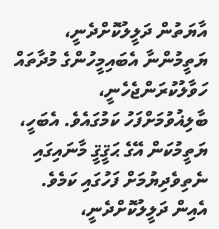އާޔަތުން ދަލީލުކޮށްދެނީ، ޔަތީމުންނާ އެބައިމީހުންގެ މުދާތައް ހަވާލުކުރަންޖެހެނީ، ބާލިޣުވުމަށްފަހު ކަމުގައެވެ. އެބަހީ، ޔަތީމުކަން އޭގެ ޙަޤީޤީ މާނައިގައި ނެތިވެދިޔުމަށް ފަހުގައި ކަމެވެ. އެއިން ދަލީލުކޮށްދެނީ،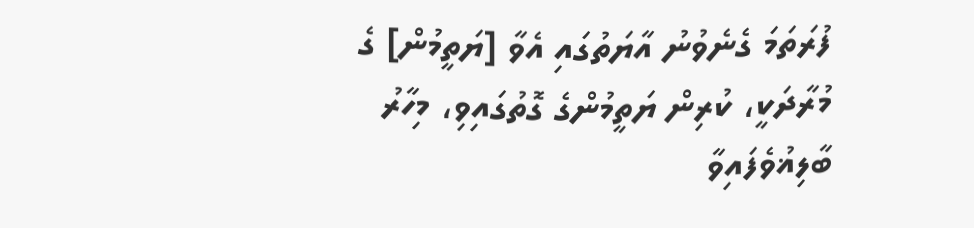ފުރަތަމަ ގެނެވުނު އާޔަތުގައި އެވާ [ޔަތީމުން] ގެ މުރާދަކީ، ކުރިން ޔަތީމުންގެ ގޮތުގައިވި، މިހާރު ބާލިޣުވެފައިވާ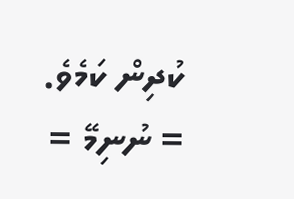ކުދިން ކަމެވެ.
= ނުނިމޭ =